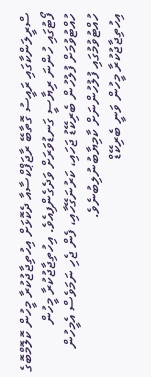ސްރީލަންކާގައި ރައީސު ގޮތާބޭ ރާޖަޕްކްސާއާ ދެކޮޅަށް އިހުތިޖާޖުކުރާ މީހުން ކޮލޮމްބޮގެ ފޯޓުގައި ހުންނަ ރިޔާސީ ގަނޑުވަރަށް ވަދެގެންފިއެވެ. އިހުތިޖާޖުކުރާ މީހުން ހުއްޓުވުމަށް ފުލުހުން ބެރިކޭޑު ޖަހައި، ކަރުނަގޭހާއި، ފެން ޖެހި ނަމަވެސް އެމީހުން ހުއްޓުވުމުގައި ފުލުހުންނަށް ކާމިޔާބުނުލިބުނެވެ.
އިހުތިޖާޖުކުރާ މީހުން ވަނީ ބެރިކޭޑް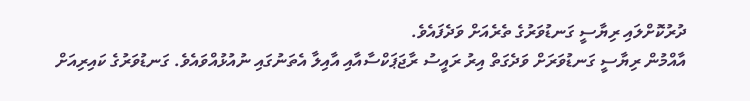ދުރުކޮށްލައި ރިޔާސީ ގަނޑުވަރުގެ ތެރެއަށް ވަދެފައެވެ.
އާއްމުން ރިޔާސީ ގަނޑުވަރަށް ވަދެގަތް އިރު ރައީސު ރާޖަޕަކްސާއާއި އާއިލާ އެތަނުގައި ނުއުޅުއްވައެވެ. ގަނޑުވަރުގެ ކައިރިއަށް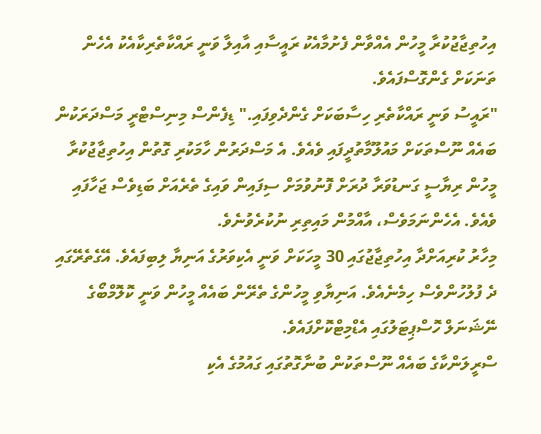އިހުތިޖާޖުކުރާ މީހުން އެއްވާން ފެށުމާއެކު ރައީސާއި އާއިލާ ވަނީ ރައްކާތެރިކާއެކު އެހެން ތަނަކަށް ގެންގޮސްފައެވެ.
"ރައީސު ވަނީ ރައްކާތެރި ހިސާބަކަށް ގެންދެވިފައި." ޑިފެންސް މިނިސްޓްރީ މަސްދަރަކުން ބައެއް ނޫސްތަކަށް މައުލޫމާތުދީފައި ވެއެވެ. އެ މަސްދަރުން ހާމަކުރި ގޮތުން އިހުތިޖާޖުކުރާ މީހުން ރިޔާސީ ގަނޑުވަރާ ދުރަށް ފޮނުވުމަށް ސިފައިން ވައިގެ ތެރެއަށް ބަޑިވެސް ޖަހާފައި ވެއެވެ. އެހެންނަމަވެސް، އާއްމުން މައިތިރި ނުކުރެވުނެވެ.
މިހާރު ކުރިއަށްދާ އިހުތިޖާޖުގައި 30 މީހަކަށް ވަނީ އެކިވަރުގެ އަނިޔާ ލިބިފައެވެ. އޭގެތެރޭގައި ދެ ފުލުހުންވެސް ހިމެނެއެވެ. އަނިޔާވި މީހުންގެ ތެރޭން ބައެއް މީހުން ވަނީ ކޮލޮމްބޯގެ ނޭޝަނަލް ހޮސްޕިޓަލުގައި އެޑްމިޓްކޮށްފައެވެ.
ސްރީލަންކާގެ ބައެއް ނޫސްތަކުން ބުނާގޮތުގައި ގައުމުގެ އެކި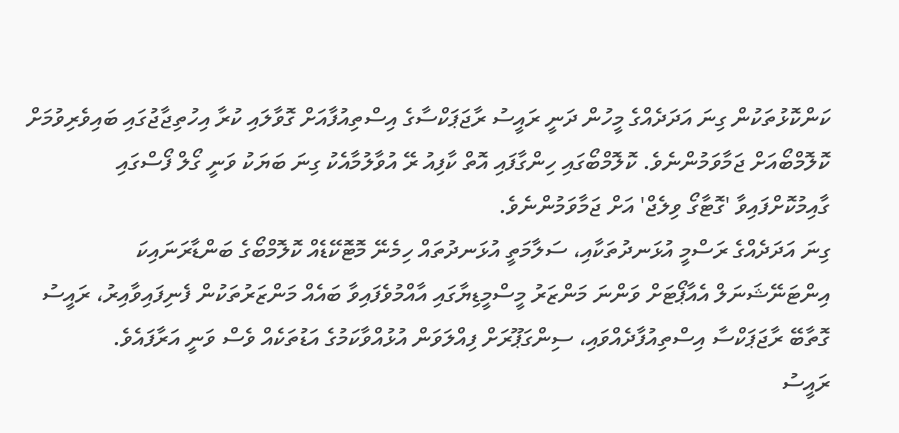ކަންކޮޅުތަކުން ގިނަ އަދަދެއްގެ މީހުން ދަނީ ރައީސު ރާޖަޕަކްސާގެ އިސްތިއުފާއަށް ގޮވާލައި ކުރާ އިހުތިޖާޖުގައި ބައިވެރިވުމަށް ކޮލޮމްބޯއަށް ޖަމާވަމުންނެވެ. ކޮލޮމްބޯގައި ހިންގާފައި އޮތް ކާފިއު ރޭ އުވާލުމާއެކު ގިނަ ބަޔަކު ވަނީ ގޯލް ފޯސްގައި ގާއިމުކޮށްފައިވާ 'ގޮޓާގޯ ވިލެޖް' އަށް ޖަމާވަމުންނެވެ.
ގިނަ އަދަދެއްގެ ރަސްމީ އުޅަނދުތަކާއި، ސަލާމަތީ އުޅަނދުތައް ހިމެނޭ މޮޓޮކޭޑެއް ކޮލޮމްބޯގެ ބަންޑާރަނައިކަ އިންޓަނޭޝަނަލް އެއާޕޯޓަށް ވަންނަ މަންޒަރު މީސްމީޑިޔާގައި އާއްމުވެފައިވާ ބައެއް މަންޒަރުތަކުން ފެނިފައިވާއިރު، ރައީސު ގޮތާބޭ ރާޖަޕަކްސާ އިސްތިއުފާދެއްވައި، ސިންގަޕޫރަށް ފިއްލަވަން އުޅުއްވާކަމުގެ އަޑުތަކެއް ވެސް ވަނީ އަރާފައެވެ.
ރައީސު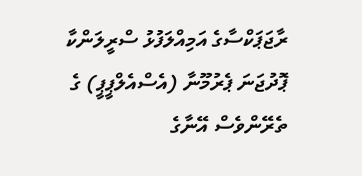ރާޖަޕަކްސާގެ އަމިއްލަފުޅު ސްރީލަންކާ ޕޮދުޖަނަ ޕެރުމޫނާ (އެސްއެލްޕީޕީ) ގެ ތެރޭންވެސް އޭނާގެ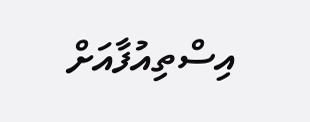އިސްތިއުފާއަށް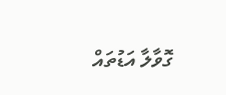ގޮވާލާ އަޑުތައް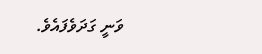ވަނީ ގަދަވެފައެވެ.